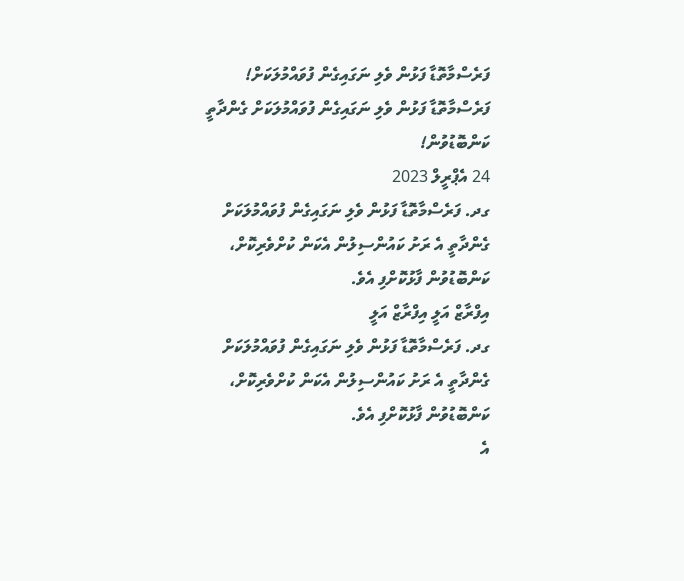ފަރެސްމާތޮޑާ ފަޅުން ވެލި ނަގައިގެން ފުވައްމުލަކަށް!
ފަރެސްމާތޮޑާ ފަޅުން ވެލި ނަގައިގެން ފުވައްމުލަކަށް ގެންދާތީ ކަންބޮޑުވުން!
24 އެޕްރީލް 2023
ގދ. ފަރެސްމާތޮޑާ ފަޅުން ވެލި ނަގައިގެން ފުވައްމުލަކަށް ގެންދާތީ އެ ރަށު ކައުންސިލުން އެކަން ކުށްވެރިކޮށް، ކަންބޮޑުވުން ފާޅުކޮށްފި އެވެ.
އިފްރާޒް އަލީ އިފްރާޒް އަލީ
ގދ. ފަރެސްމާތޮޑާ ފަޅުން ވެލި ނަގައިގެން ފުވައްމުލަކަށް ގެންދާތީ އެ ރަށު ކައުންސިލުން އެކަން ކުށްވެރިކޮށް، ކަންބޮޑުވުން ފާޅުކޮށްފި އެވެ.
އެ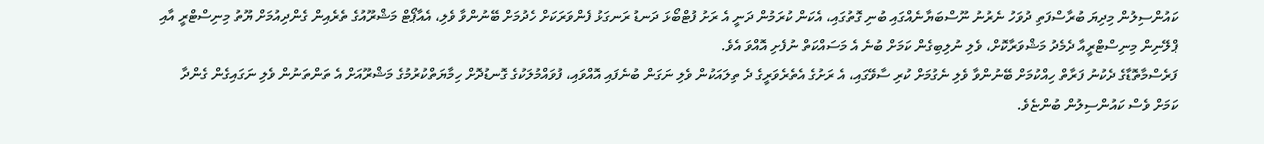ކައުންސިލުން މިދިޔަ ބުރާސްފަތި ދުވަހު ނެރުނު ނޫސްބަޔާނެއްގައި ބުނި ގޮތުގައި، އެކަން ކުރަމުން ދަނީ އެ ރަށު ފުޓްބޯޅަ ދަނޑު ރަނގަޅު ފެންވަރަކަށް ހެދުމަށް ބޭނުންވާ ވެލި، އެއާޕޯޓް މަޝްރޫއުގެ ތެރެއިން ގެންދިއުމަށް ޔޫތު މިނިސްޓްރީ އާއި ޕްލޭނިން މިނިސްޓްރީއާ ދެމެދު މަޝްވަރާކޮށް، ވެލި ނުލިބިގެން ކަމަށް ބުނެ އެ މަސައްކަތް ނުފެށި އޮއްވަ އެވެ.
ފަރެސްމާތޮޑާގެ ދެކުނު ފަރާތް ހިއްކުމަށް ބޭނުންވާ ވެލި ނެގުމަށް ކުރި ސާވޭގައި، އެ ރަށުގެ އެތެރެވަރީގެ ދެ ތިލައަކުން ވެލި ނަގަން ބުނެފައި އޮއްވައި، ފުވައްމުލަކުގެ ގޮނޑުދޮށް ހިމާޔަތްކުރުމުގެ މަޝްރޫއަށް އެ ތަންތަނުން ވެލި ނަގައިގެން ގެންދާ ކަމަށް ވެސް ކައުންސިލުން ބުންޏެވެ.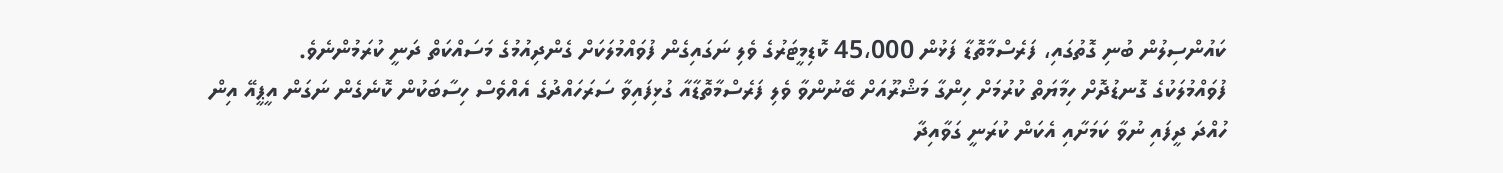ކައުންސިލުން ބުނި ގޮތުގައި، ފަރެސްމާތޮޑާ ފަޅުން 45،000 ކޮޑިމީޓަރުގެ ވެލި ނަގައިގެން ފުވައްމުލަކަށް ގެންދިއުމުގެ މަސައްކަތް ދަނީ ކުރަމުންނެވެ.
ފުވައްމުލަކުގެ ގޮނޑުދޮށް ހިމާޔަތް ކުރުމަށް ހިންގާ މަޝްރޫއަށް ބޭނުންވާ ވެލި ފަރެސްމާތޮޑާއާ ގުޅިފައިވާ ސަރަހައްދުގެ އެއްވެސް ހިސާބަކުން ކޮނެގެން ނަގަން އީޕީއޭ އިން ހުއްދަ ދީފައި ނުވާ ކަމަށާއި އެކަން ކުރަނީ ގަވާއިދާ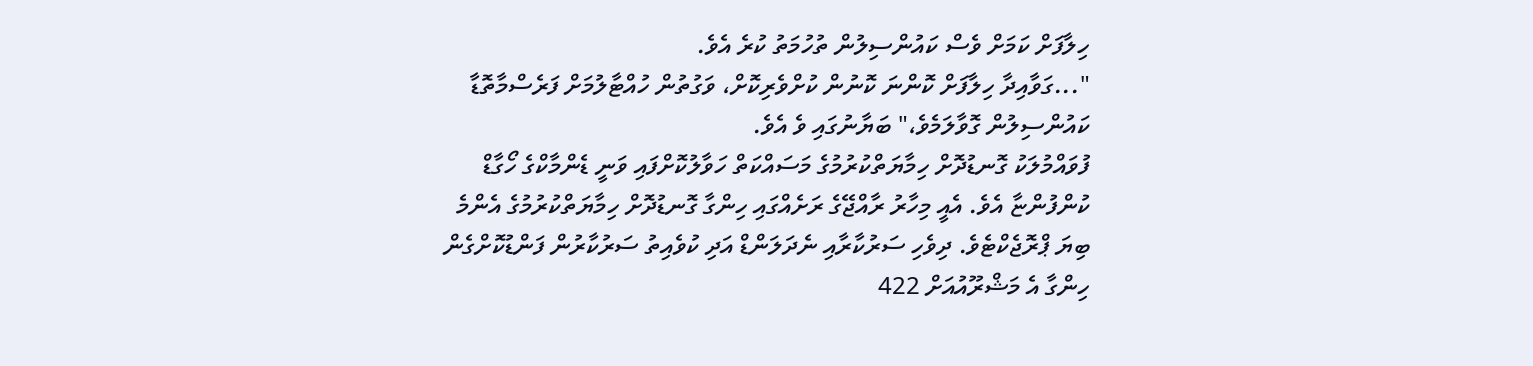ހިލާފަށް ކަމަށް ވެސް ކައުންސިލުން ތުހުމަތު ކުރެ އެވެ.
"...ގަވާއިދާ ހިލާފަށް ކޮންނަ ކޮނުން ކުށްވެރިކޮށް، ވަގުތުން ހުއްޓާލުމަށް ފަރެސްމާތޮޑާ ކައުންސިލުން ގޮވާލަމެވެ،" ބަޔާނުގައި ވެ އެވެ.
ފުވައްމުލަކު ގޮނޑުދޮށް ހިމާޔަތްކުރުމުގެ މަސައްކަތް ހަވާލުކޮށްފައި ވަނީ ޑެންމާކްގެ ހޯގާޑް ކުންފުންޏާ އެވެ. އެއީ މިހާރު ރާއްޖޭގެ ރަށެއްގައި ހިންގާ ގޮނޑުދޮށް ހިމާޔަތްކުރުމުގެ އެންމެ ބިޔަ ޕްރޮޖެކްޓެވެ. ދިވެހި ސަރުކާރާއި ނެދަލަންޑް އަދި ކުވެއިތު ސަރުކާރުން ފަންޑުކޮށްގެން ހިންގާ އެ މަޝްރޫއުއަށް 422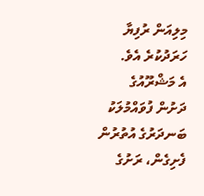މިލިއަން ރުފިޔާ ހަރަދުކުރެ އެވެ.
އެ މަޝްރޫއުގެ ދަށުން ފުވައްމުލަކު ބަނދަރުގެ އުތުރުން ފެށިގެން، ރަށުގެ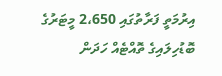އިރުމަތީ ފަރާތުގައި 2،650 މީޓަރުގެ ބޮޑުހިލައިގެ ތޮއްޓެއް ހަދަން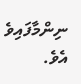ނިންމާފައިވެ އެވެ.